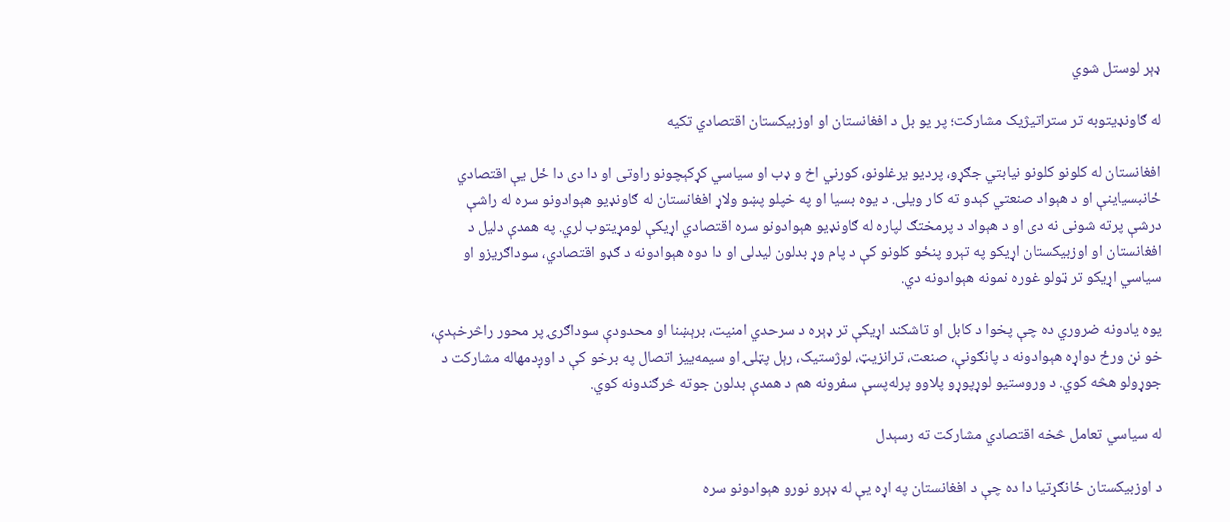ډېر لوستل شوي

له ګاونډیتوبه تر ستراتیژیک مشارکت؛ پر یو بل د افغانستان او اوزبیکستان اقتصادي تکیه

افغانستان له کلونو کلونو نیابتي جګړو، پردیو یرغلونو، کورني اخ و ډب او سیاسي کړکېچونو راوتی او دا دی دا ځل یې اقتصادي ځانبسیاینې او د هېواد صنعتي کېدو ته کار ویلی. د یوه بسیا او په خپلو پښو ولاړ افغانستان له ګاونډیو هېوادونو سره له راشې درشې پرته شونی نه دی او د هېواد د پرمختګ لپاره له ګاونډیو هېوادونو سره اقتصادي اړیکې لومړیتوب لري. په همدې دلیل د افغانستان او اوزبیکستان اړیکو په تېرو پنځو کلونو کې د پام وړ بدلون لیدلی او دا دوه هېوادونه د ګډو اقتصادي، سوداګریزو او سیاسي اړیکو تر ټولو غوره نمونه هېوادونه دي.

یوه یادونه ضروري ده چې پخوا د کابل او تاشکند اړیکې تر ډېره د سرحدي امنیت، برېښنا او محدودې سوداګرۍ پر محور راڅرخېدې، خو نن ورځ دواړه هېوادونه د پانګونې، صنعت، ترانزیټ، لوژستیک، رېل پټلۍ او سیمه‌ییز اتصال په برخو کې د اوږدمهاله مشارکت د جوړولو هڅه کوي. د وروستیو لوړپوړو پلاوو پرله‌پسې سفرونه هم د همدې بدلون جوته څرګندونه کوي.

له سیاسي تعامل څخه اقتصادي مشارکت ته رسېدل

د اوزبیکستان ځانګړتیا دا ده چې د افغانستان په اړه یې له ډېرو نورو هېوادونو سره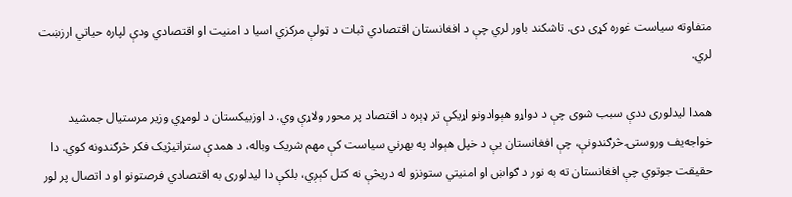متفاوته سیاست غوره کړی دی. تاشکند باور لري چې د افغانستان اقتصادي ثبات د ټولې مرکزي اسیا د امنیت او اقتصادي ودې لپاره حیاتي ارزښت لري.

همدا لیدلوری ددې سبب شوی چې د دواړو هېوادونو اړیکې تر ډېره د اقتصاد پر محور ولاړې وي. د اوزبیکستان د لومړي وزیر مرستیال جمشید خواجه‌یف وروستۍ څرګندونې، چې افغانستان یې د خپل هېواد په بهرني سیاست کې مهم شریک وباله، د همدې ستراتیژیک فکر څرګندونه کوي. دا حقیقت جوتوي چې افغانستان ته به نور د ګواښ او امنیتي ستونزو له دریڅې نه کتل کېږي، بلکې دا لیدلوری به اقتصادي فرصتونو او د اتصال پر لور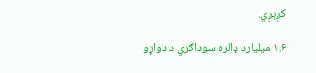کږېږي.

۱.۶ میلیارد ډالره سوداګري د دواړو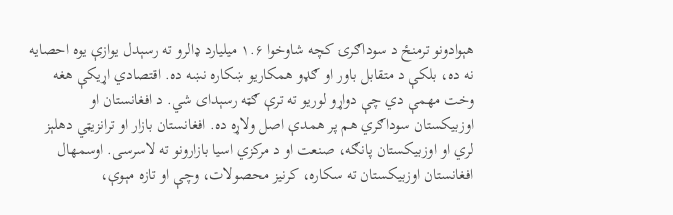هېوادونو ترمنځ د سوداګرۍ کچه شاوخوا ۱.۶ میلیارد ډالرو ته رسېدل یوازې یوه احصایه نه ده، بلکې د متقابل باور او ګډو همکاریو ښکاره نښه ده. اقتصادي اړیکې هغه وخت مهمې دي چې دواړو لوریو ته ترې ګټه رسېدای شي. د افغانستان او اوزبیکستان سوداګري هم پر همدې اصل ولاړه ده. افغانستان بازار او ترانزیټي دهلېز لري او اوزبیکستان پانګه، صنعت او د مرکزي اسیا بازارونو ته لاسرسی. اوسمهال افغانستان اوزبیکستان ته سکاره، کرنیز محصولات، وچې او تازه مېوې،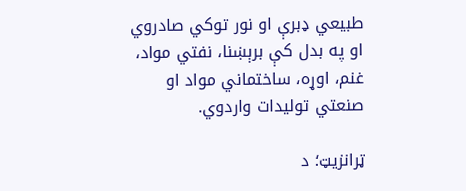طبیعي ډبرې او نور توکي صادروي او په بدل کې برېښنا، نفتي مواد، غنم، اوړه، ساختماني مواد او صنعتي تولیدات واردوي.

ټرانزیټ؛ د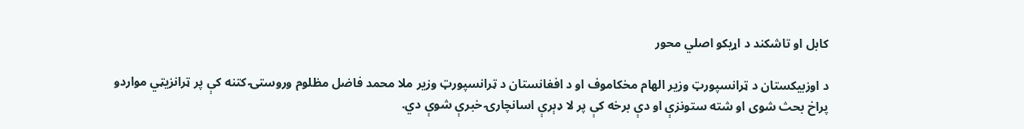کابل او تاشکند د اړیکو اصلي محور

د اوزبیکستان د ټرانسپورټ وزیر الهام مخکاموف او د افغانستان د ټرانسپورټ وزیر ملا محمد فاضل مظلوم وروستۍ کتنه کې پر ټرانزیټي مواردو پراخ بحث شوی او شته ستونزې او دې برخه کې پر لا ډېرې اسانچارۍ خبرې شوې دي.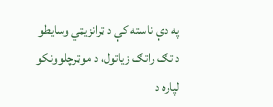په دې ناسته کې د ټرانزیټي وسایطو د تګ راتګ زیاتول، د موټرچلوونکو لپاره د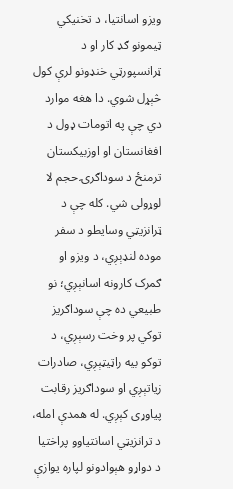ویزو اسانتیا، د تخنیکي ټیمونو ګډ کار او د ټرانسپورټي خنډونو لرې کول څېړل شوي. دا هغه موارد دي چې په اتومات ډول د افغانستان او اوزبیکستان ترمنځ د سوداګرۍ حجم لا لوړولی شي. کله چې د ټرانزیټي وسایطو د سفر موده لنډېږي، د ویزو او ګمرک کارونه اسانېږي؛ نو طبیعي ده چې سوداګریز توکي پر وخت رسېږي، د توکو بیه راټیټېږي، صادرات زیاتېږي او سوداګریز رقابت پیاوړی کېږي. له همدې امله، د ترانزیټي اسانتیاوو پراختیا د دواړو هېوادونو لپاره یوازې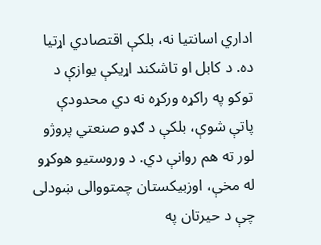اداري اسانتیا نه، بلکې اقتصادي اړتیا ده. د کابل او تاشکند اړیکې یوازې د توکو په راکړه ورکړه نه دي محدودې پاتې شوې، بلکې د ګډو صنعتي پروژو لور ته هم روانې دي. د وروستیو هوکړو له مخې، اوزبیکستان چمتووالی ښودلی چې د حیرتان په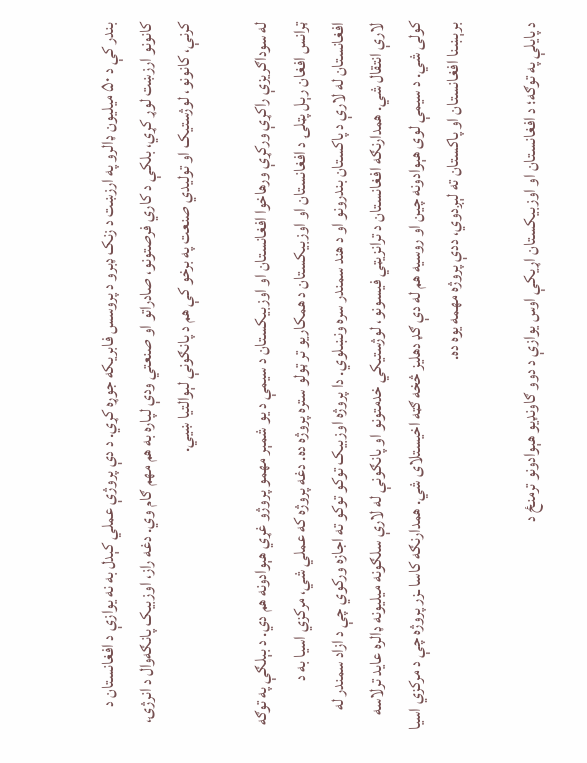بندر کې د ۵۰ میلیون ډالرو په ارزښت د زنک ډبرو د پروسس فابریکه جوړه کړي. د دې پروژې عملي کېدل به نه یوازې د افغانستان د کانونو ارزښت لوړ کړي، بلکې د کاري فرصتونو، صادراتو او صنعتي ودې لپاره به هم مهم ګام وي. دغه راز، اوزبیک پانګه‌وال د انرژۍ، کرنې، کانونو، لوژستیک او تولیدي صنعت په برخو کې هم د پانګونې لېوالتیا ښيي.

له سوداګریزې راکړې ورکړې ورهاخوا افغانستان او اوزبیکستان د سیمې د یو شمېر مهمو پروژو غړي هېوادونه هم دي. د بېلګې په توګه ټرانس افغان رېل پټلۍ د افغانستان او اوزبیکستان د همکاریو تر ټولو ستره پروژه ده. دغه پروژه که عملي شي، مرکزي اسیا به د افغانستان له لارې د پاکستان بندرونو او د هند سمندر سره ونښلوي. دا پروژه اوزبیک توکو توکو ته اجازه ورکوي چې د ازاد سمندر له لارې انتقال شي. همدارنګه افغانستان د ترانزیټي فیسونو، لوژستیکي خدمتونو او پانګونې له لارې سلګونه میلیونه ډالره عاید ترلاسه کولی شي. د سیمې لوی هېوادونه چین او روسیه هم له دې ګډ دهلیز څخه ګټه اخیستلای شي. همدارنګه کاسا ـزر پروژه چې د مرکزي اسیا برېښنا افغانستان او پاکستان ته لېږدوي، ددې پروژه مهمه یوه ده.

د پایلې په توګه؛ د افغانستان او اوزبیکستان اړیکې اوس یوازې د دوو ګاونډیو هېوادونو ترمنځ د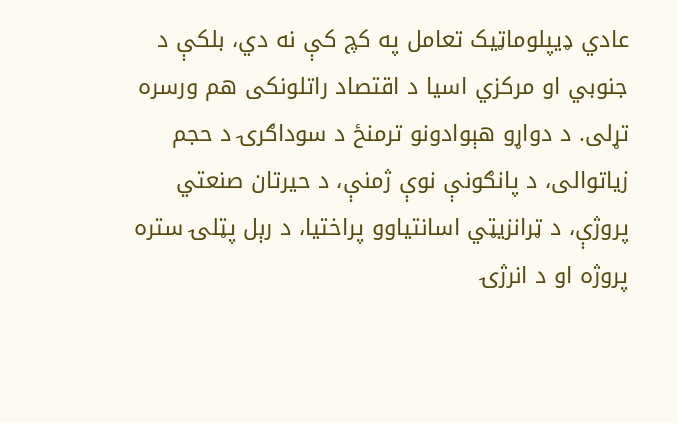عادي ډيپلوماټیک تعامل په کچ کې نه دي، بلکې د جنوبي او مرکزي اسیا د اقتصاد راتلونکی هم ورسره تړلی. د دواړو هېوادونو ترمنځ د سوداګرۍ د حجم زیاتوالی، د پانګونې نوې ژمنې، د حیرتان صنعتي پروژې، د ټرانزیټي اسانتیاوو پراختیا، د رېل پټلۍ ستره پروژه او د انرژۍ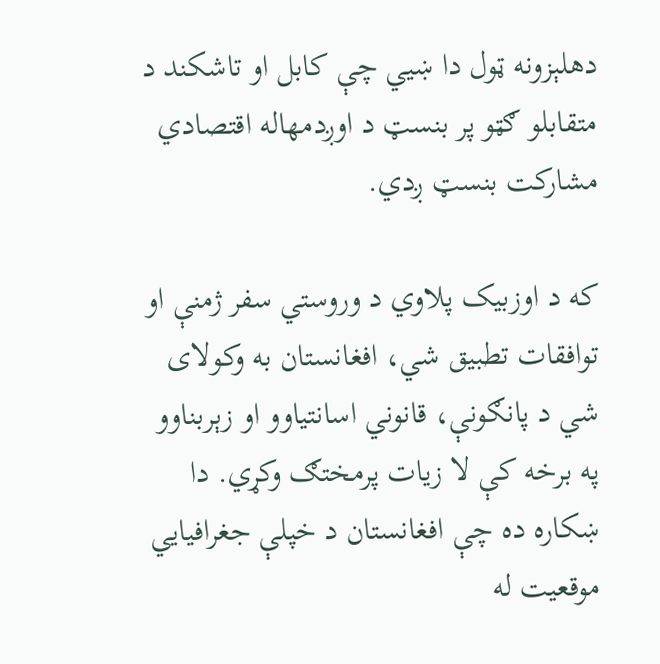دهلېزونه ټول دا ښيي چې کابل او تاشکند د متقابلو ګټو پر بنسټ د اوږدمهاله اقتصادي مشارکت بنسټ ږدي.

که د اوزبیک پلاوي د وروستي سفر ژمنې او توافقات تطبیق شي، افغانستان به وکولای شي د پانګونې، قانوني اسانتیاوو او زېربناوو په برخه کې لا زیات پرمختګ وکړي. دا ښکاره ده چې افغانستان د خپلې جغرافیایي موقعیت له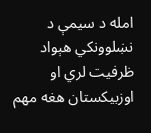امله د سیمې د نښلوونکي هېواد ظرفیت لري او اوزبیکستان هغه مهم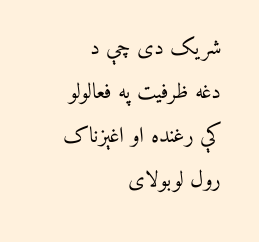شریک دی چې د دغه ظرفیت په فعالولو کې رغنده او اغېزناک رول لوبولای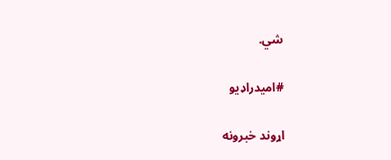شي.

#امیدراډیو

اړوند خبرونه